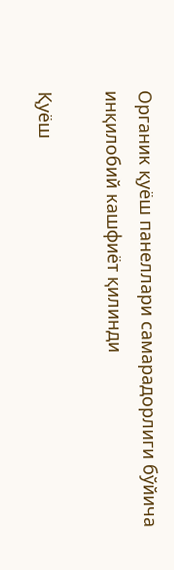Органик қуёш панеллари самарадорлиги бўйича инқилобий кашфиёт қилинди

Қуёш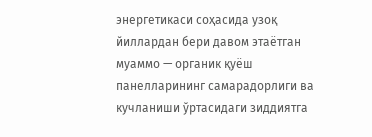энергетикаси соҳасида узоқ йиллардан бери давом этаётган муаммо — органик қуёш панелларининг самарадорлиги ва кучланиши ўртасидаги зиддиятга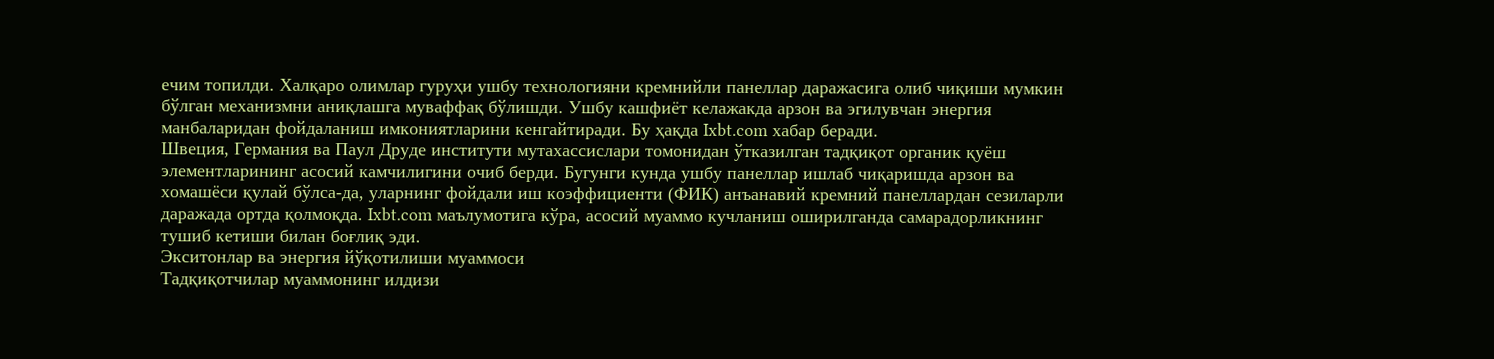ечим топилди. Халқаро олимлар гуруҳи ушбу технологияни кремнийли панеллар даражасига олиб чиқиши мумкин бўлган механизмни аниқлашга муваффақ бўлишди. Ушбу кашфиёт келажакда арзон ва эгилувчан энергия манбаларидан фойдаланиш имкониятларини кенгайтиради. Бу ҳақда Ixbt.com хабар беради.
Швеция, Германия ва Паул Друде институти мутахассислари томонидан ўтказилган тадқиқот органик қуёш элементларининг асосий камчилигини очиб берди. Бугунги кунда ушбу панеллар ишлаб чиқаришда арзон ва хомашёси қулай бўлса-да, уларнинг фойдали иш коэффициенти (ФИК) анъанавий кремний панеллардан сезиларли даражада ортда қолмоқда. Ixbt.com маълумотига кўра, асосий муаммо кучланиш оширилганда самарадорликнинг тушиб кетиши билан боғлиқ эди.
Экситонлар ва энергия йўқотилиши муаммоси
Тадқиқотчилар муаммонинг илдизи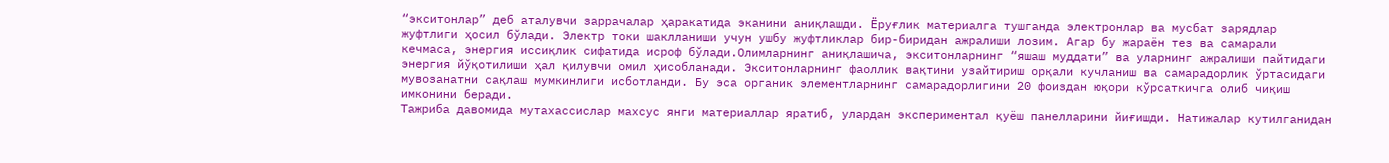“экситонлар” деб аталувчи заррачалар ҳаракатида эканини аниқлашди. Ёруғлик материалга тушганда электронлар ва мусбат зарядлар жуфтлиги ҳосил бўлади. Электр токи шаклланиши учун ушбу жуфтликлар бир-биридан ажралиши лозим. Агар бу жараён тез ва самарали кечмаса, энергия иссиқлик сифатида исроф бўлади.Олимларнинг аниқлашича, экситонларнинг “яшаш муддати” ва уларнинг ажралиши пайтидаги энергия йўқотилиши ҳал қилувчи омил ҳисобланади. Экситонларнинг фаоллик вақтини узайтириш орқали кучланиш ва самарадорлик ўртасидаги мувозанатни сақлаш мумкинлиги исботланди. Бу эса органик элементларнинг самарадорлигини 20 фоиздан юқори кўрсаткичга олиб чиқиш имконини беради.
Тажриба давомида мутахассислар махсус янги материаллар яратиб, улардан экспериментал қуёш панелларини йиғишди. Натижалар кутилганидан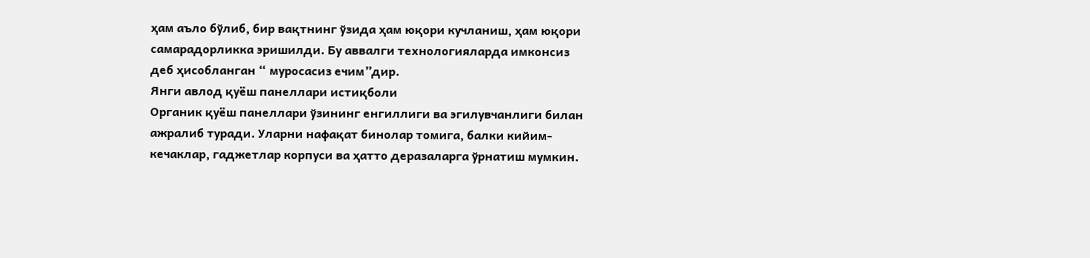ҳам аъло бўлиб, бир вақтнинг ўзида ҳам юқори кучланиш, ҳам юқори самарадорликка эришилди. Бу аввалги технологияларда имконсиз деб ҳисобланган “ муросасиз ечим”дир.
Янги авлод қуёш панеллари истиқболи
Органик қуёш панеллари ўзининг енгиллиги ва эгилувчанлиги билан ажралиб туради. Уларни нафақат бинолар томига, балки кийим-кечаклар, гаджетлар корпуси ва ҳатто деразаларга ўрнатиш мумкин.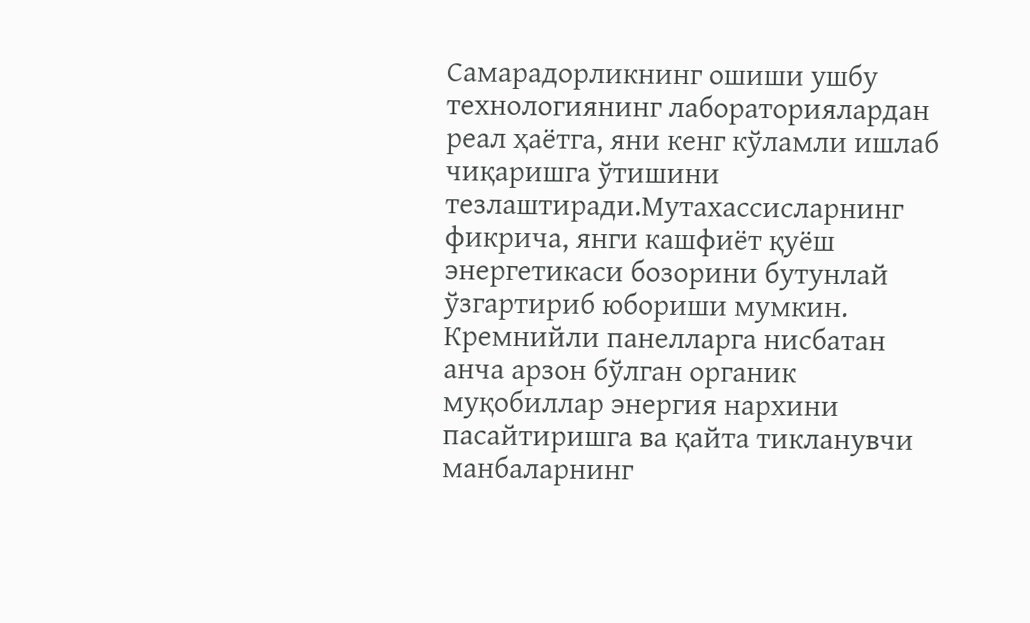Самарадорликнинг ошиши ушбу технологиянинг лабораториялардан реал ҳаётга, яни кенг кўламли ишлаб чиқаришга ўтишини тезлаштиради.Мутахассисларнинг фикрича, янги кашфиёт қуёш энергетикаси бозорини бутунлай ўзгартириб юбориши мумкин. Кремнийли панелларга нисбатан анча арзон бўлган органик муқобиллар энергия нархини пасайтиришга ва қайта тикланувчи манбаларнинг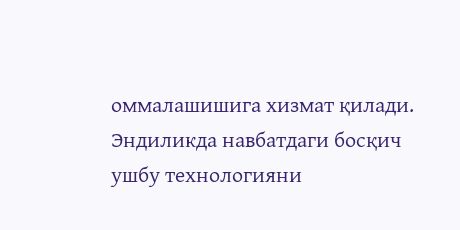оммалашишига хизмат қилади. Эндиликда навбатдаги босқич ушбу технологияни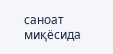саноат миқёсида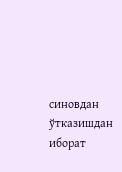синовдан ўтказишдан иборат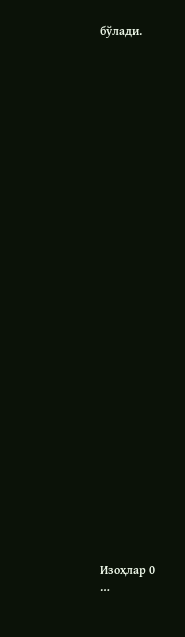бўлади.






























Изоҳлар 0
…